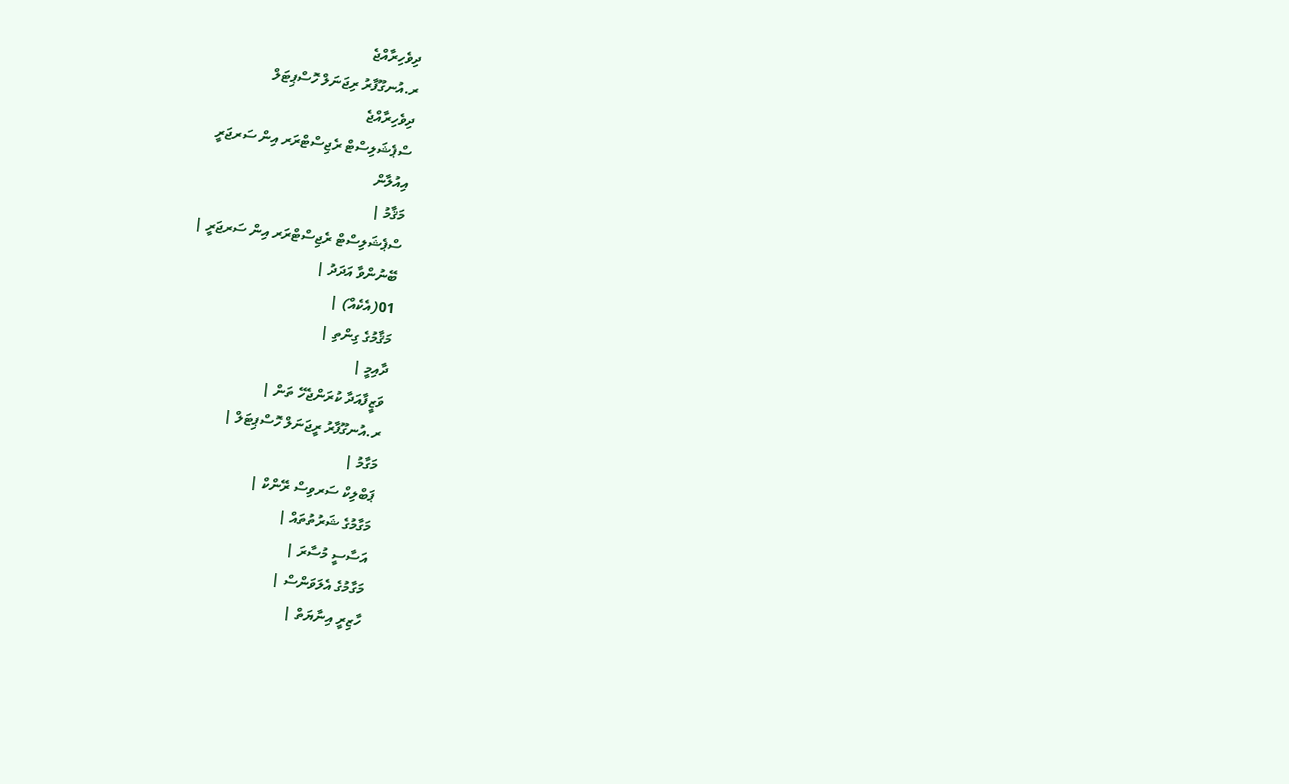ދިވެހިރާއްޖެ
ރ.އުނގޫފާރު ރިޖަނަލް ހޮސްޕިޓަލް
ދިވެހިރާއްޖެ
ސްޕެޝަލިސްޓް ރެޖިސްޓްރަރ އިން ސަރޖަރީ
އިއުލާން
މަޤާމު |
ސްޕެޝަލިސްޓް ރެޖިސްޓްރަރ އިން ސަރޖަރީ |
ބޭނުންވާ އަދަދު |
01(އެކެއް) |
މަޤާމުގެ ގިންތި |
ދާއިމީ |
ވަޒީފާއަދާ ކުރަންޖެހޭ ތަން |
ރ.އުނގޫފާރު ރީޖަނަލް ހޮސްޕިޓަލް |
މަގާމު |
ޕަބްލިކް ސަރވިސް ރޭންކް |
މަގާމުގެ ޝަރުތުތައް |
އަސާސީ މުސާރަ |
މަގާމުގެ އެލަވަންސް |
ހާޒިރީ އިނާޔަތް |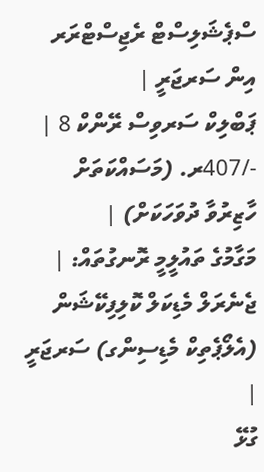ސްޕެޝަލިސްޓް ރެޖިސްޓްރަރ އިން ސަރޖަރީ |
ޕަބްލިކް ސަރވިސް ރޭންކް 8 |
-/407ރ. (މަސައްކަތަށް ހާޒިރުވާ ދުވަހަކަށް) |
މަގާމުގެ ތައުލީމީ ރޮނގުތައް: |
ޖެނެރަލް މެޑިކަލް ކޮލިފިކޭޝަން (އެލޯޕެތިކް މެޑިސިންގ) ސަރޖަރީ |
ގުޅޭ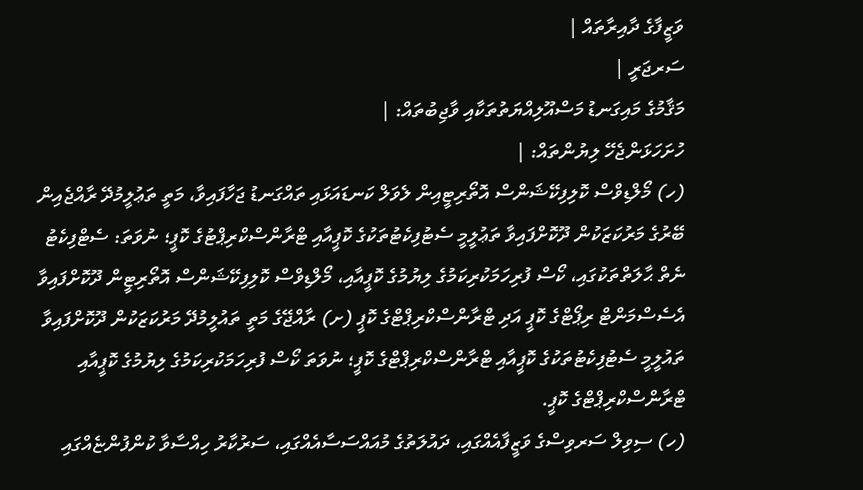ވަޒީފާގެ ދާއިރާތައް |
ސަރޖަރީ |
މަޤާމުގެ މައިގަނޑު މަސްއޫލިއްޔަތުތަކާއި ވާޖިބުތައް: |
ހުށަހަޅަންޖެހޭ ލިޔުންތައް: |
(ހ) މޯލްޑިވްސް ކޮލިފިކޭޝަންސް އޮތޯރިޓީއިން ލެވަލް ކަނޑައަޅައި ތައްގަނޑު ޖަހާފައިވާ، މަތީ ތަޢުލީމުދޭ ރާއްޖެއިން ބޭރުގެ މަރުކަޒަކުން ދޫކޮށްފައިވާ ތަޢުލީމީ ސެޓުފިކެޓުތަކުގެ ކޮޕީއާއި ޓްރާންސްކްރިޕްޓުގެ ކޮޕީ؛ ނުވަތަ: ސެޓްފިކެޓު ނެތް ޙާލަތްތަކުގައި، ކޯސް ފުރިހަމަކުރިކަމުގެ ލިޔުމުގެ ކޮޕީއާއި، މޯލްޑިވްސް ކޮލިފިކޭޝަންސް އޮތޯރިޓީން ދޫކޮށްފައިވާ އެސެސްމަންޓް ރިޕޯޓްގެ ކޮޕީ އަދި ޓްރާންސްކްރިޕްޓްގެ ކޮޕީ (ށ) ރާއްޖޭގެ މަތީ ތައުލީމުދޭ މަރުކަޒަކުން ދޫކޮށްފައިވާ ތައުލީމީ ސެޓުފިކެޓުތަކުގެ ކޮޕީއާއި ޓްރާންސްކްރިޕްޓްގެ ކޮޕީ؛ ނުވަތަ ކޯސް ފުރިހަމަކުރިކަމުގެ ލިޔުމުގެ ކޮޕީއާއި ޓްރާންސްކްރިޕްޓްގެ ކޮޕީ.
(ހ) ސިވިލް ސަރވިސްގެ ވަޒީފާއެއްގައި، ދައުލަތުގެ މުއައްސަސާއެއްގައި، ސަރުކާރު ހިއްސާވާ ކުންފުންޏެއްގައި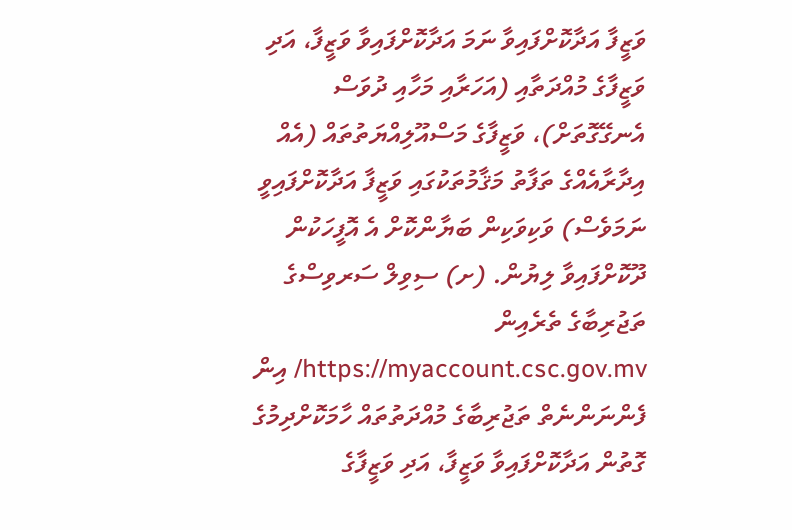ވަޒީފާ އަދާކޮށްފައިވާ ނަމަ އަދާކޮށްފައިވާ ވަޒީފާ، އަދި ވަޒީފާގެ މުއްދަތާއި (އަހަރާއި މަހާއި ދުވަސް އެނގޭގޮތަށް)، ވަޒީފާގެ މަސްއޫލިއްޔަތުތައް (އެއް އިދާރާއެއްގެ ތަފާތު މަޤާމުތަކުގައި ވަޒީފާ އަދާކޮށްފައިވީ ނަމަވެސް) ވަކިވަކިން ބަޔާންކޮށް އެ އޮފީހަކުން ދޫކޮށްފައިވާ ލިޔުން. (ށ) ސިވިލް ސަރވިސްގެ ތަޖުރިބާގެ ތެރެއިން https://myaccount.csc.gov.mv/ އިން ފެންނަންނެތް ތަޖުރިބާގެ މުއްދަތުތައް ހާމަކޮށްދިމުގެ ގޮތުން އަދާކޮށްފައިވާ ވަޒީފާ، އަދި ވަޒީފާގެ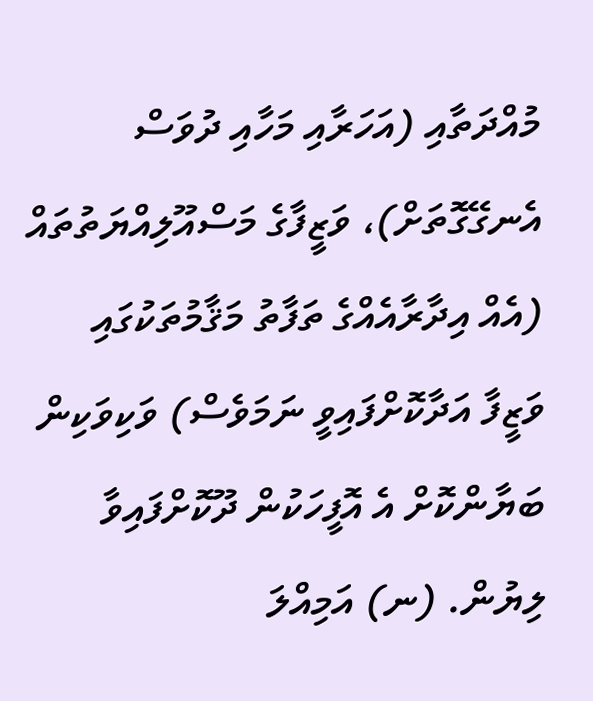މުއްދަތާއި (އަހަރާއި މަހާއި ދުވަސް އެނގޭގޮތަށް)، ވަޒީފާގެ މަސްއޫލިއްޔަތުތައް (އެއް އިދާރާއެއްގެ ތަފާތު މަޤާމުތަކުގައި ވަޒީފާ އަދާކޮށްފައިވީ ނަމަވެސް) ވަކިވަކިން ބަޔާންކޮށް އެ އޮފީހަކުން ދޫކޮށްފައިވާ ލިޔުން. (ނ) އަމިއްލަ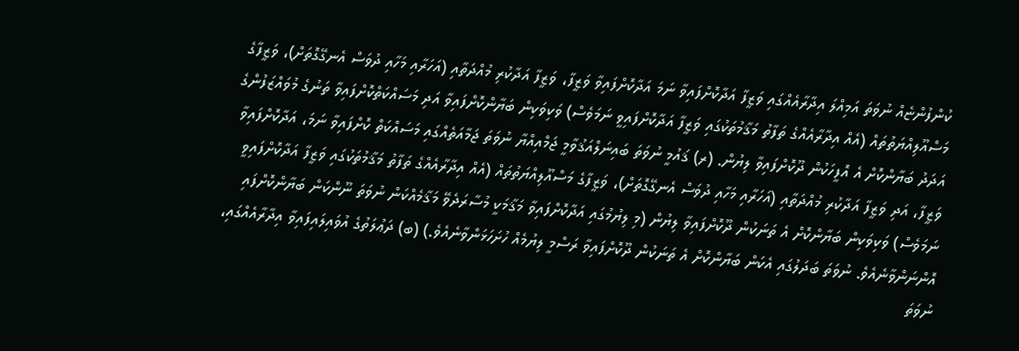ކުންފުންޏެއް ނުވަތަ އަމިއްލަ އިދާރާއެއްގައި ވަޒީފާ އަދާކޮށްފައިވާ ނަމަ އަދާކޮށްފައިވާ ވަޒީފާ، ވަޒީފާ އަދާކުރި މުއްދަތާއި (އަހަރާއި މަހާއި ދުވަސް އެނގޭގޮތަށް)، ވަޒީފާގެ މަސްއޫލިއްޔަތުތައް (އެއް އިދާރާއެއްގެ ތަފާތު މަޤާމުތަކުގައި ވަޒީފާ އަދާކޮށްފައިވީ ނަމަވެސް) ވަކިވަކިން ބަޔާންކޮށްފައިވާ އަދި މަސައްކަތްކޮށްފައިވާ ތަނުގެ މުވައްޒަފުންގެ އަދަދު ބަޔާންކޮށް އެ އޮފީހަކުން ދޫކޮށްފައިވާ ލިޔުން. (ރ) ޤައުމީ ނުވަތަ ބައިނަލްއަޤުވާމީ ޖަމްއިއްޔާ ނުވަތަ ޖަމާއަތެއްގައި މަސައްކަތް ކޮށްފައިވާ ނަމަ، އަދާކޮށްފައިވާ ވަޒީފާ، އަދި ވަޒީފާ އަދާކުރި މުއްދަތާއި (އަހަރާއި މަހާއި ދުވަސް އެނގޭގޮތަށް)، ވަޒީފާގެ މަސްއޫލިއްޔަތުތައް (އެއް އިދާރާއެއްގެ ތަފާތު މަޤާމުތަކުގައި ވަޒީފާ އަދާކޮށްފައިވީ ނަމަވެސް) ވަކިވަކިން ބަޔާންކޮށް އެ ތަނަކުން ދޫކޮށްފައިވާ ލިޔުން (މި ލިޔުމުގައި އަދާކޮށްފައިވާ މަޤާމަކީ މުސާރަދެވޭ މަޤާމެއްކަން ނުވަތަ ނޫންކަން ބަޔާންކޮށްފައި އޮންނަންވާނެއެވެ. ނުވަތަ ބަދަލުގައި އެކަން ބަޔާންކޮށް އެ ތަނަކުން ދޫކޮށްފައިވާ ރަސްމީ ލިޔުމެއް ހުށަހަޅަންވާނެއެވެ.) (ބ) ދަޢުލަތުގެ އުވައިލައިފައިވާ އިދާރާއެއްގައި، ނުވަތަ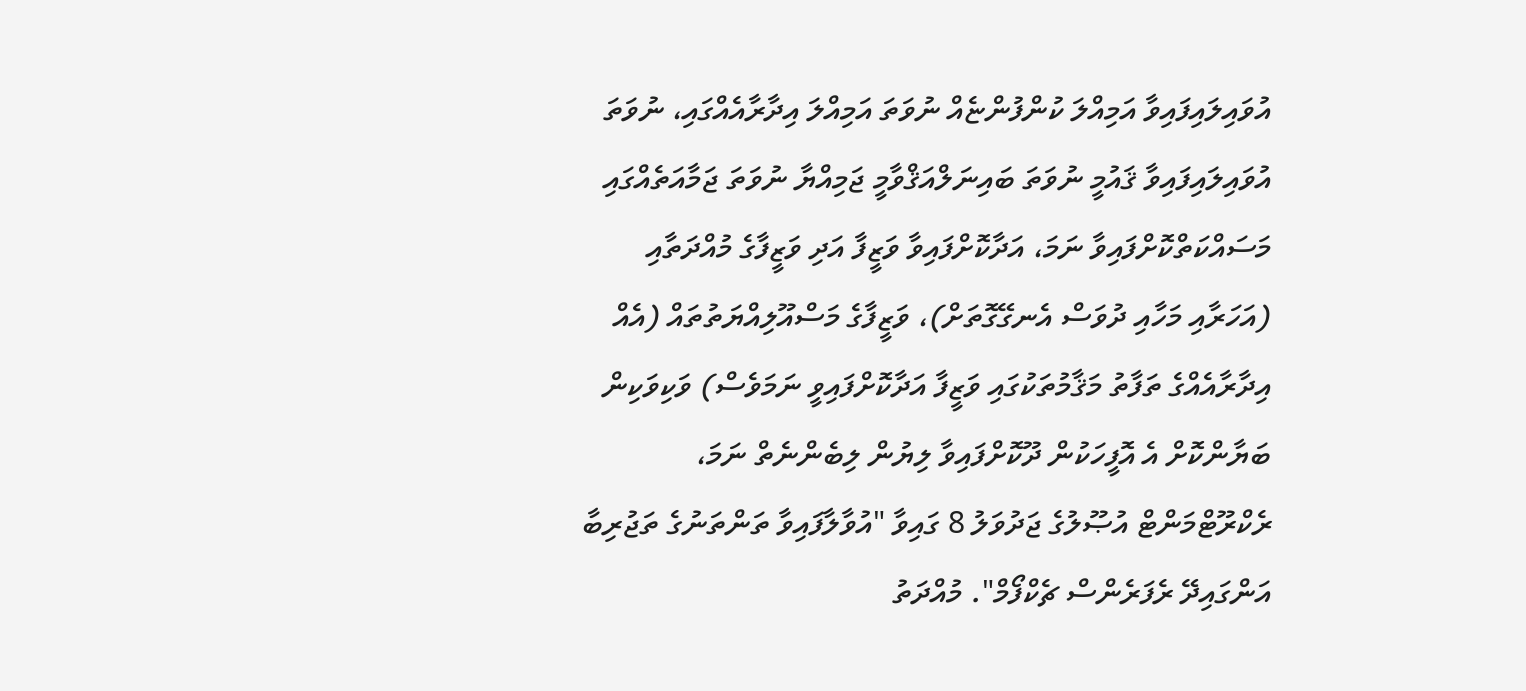އުވައިލައިފައިވާ އަމިއްލަ ކުންފުންޏެއް ނުވަތަ އަމިއްލަ އިދާރާއެއްގައި، ނުވަތަ އުވައިލައިފައިވާ ޤައުމީ ނުވަތަ ބައިނަލްއަޤްވާމީ ޖަމިއްޔާ ނުވަތަ ޖަމާއަތެއްގައި މަސައްކަތްކޮށްފައިވާ ނަމަ، އަދާކޮށްފައިވާ ވަޒީފާ އަދި ވަޒީފާގެ މުއްދަތާއި (އަހަރާއި މަހާއި ދުވަސް އެނގޭގޮތަށް)، ވަޒީފާގެ މަސްއޫލިއްޔަތުތައް (އެއް އިދާރާއެއްގެ ތަފާތު މަޤާމުތަކުގައި ވަޒީފާ އަދާކޮށްފައިވީ ނަމަވެސް) ވަކިވަކިން ބަޔާންކޮށް އެ އޮފީހަކުން ދޫކޮށްފައިވާ ލިޔުން ލިބެންނެތް ނަމަ، ރެކްރޫޓްމަންޓް އުޞޫލުގެ ޖަދުވަލު 8 ގައިވާ "އުވާލާފައިވާ ތަންތަނުގެ ތަޖުރިބާ އަންގައިދޭ ރެފަރެންސް ޗެކްފޯމް". މުއްދަތު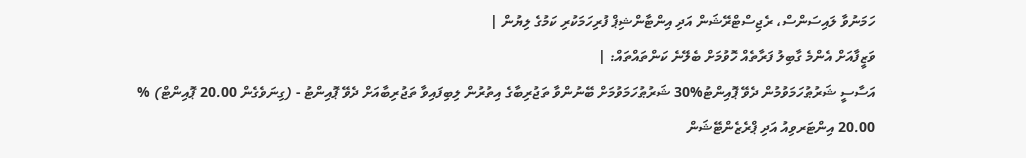ހަމަނުވާ ލައިސަންސް، ރެޖިސްޓްރޭޝަން އަދި އިންޓާންޝިޕް ފުރިހަމަކުރި ކަމުގެ ލިޔުން |
ވަޒީފާއަށް އެންމެ ގާބިލު ފަރާތެއް ހޮވުމަށް ބެލޭނެ ކަންތައްތައް: |
އަސާސީ ޝަރުޠުހަމަވުމުން ދެވޭ ޕޮއިންޓު%30 ޝަރުޠުހަމަވުމަށް ބޭނުންވާ ތަޖުރިބާގެ އިތުރުން ލިބިފައިވާ ތަޖުރިބާއަށް ދެވޭ ޕޮއިންޓު - (ގިނަވެގެން 20.00 ޕޮއިންޓް) % 20.00 އިންޓަރވިއު އަދި ޕްރެޒެންޓޭޝަން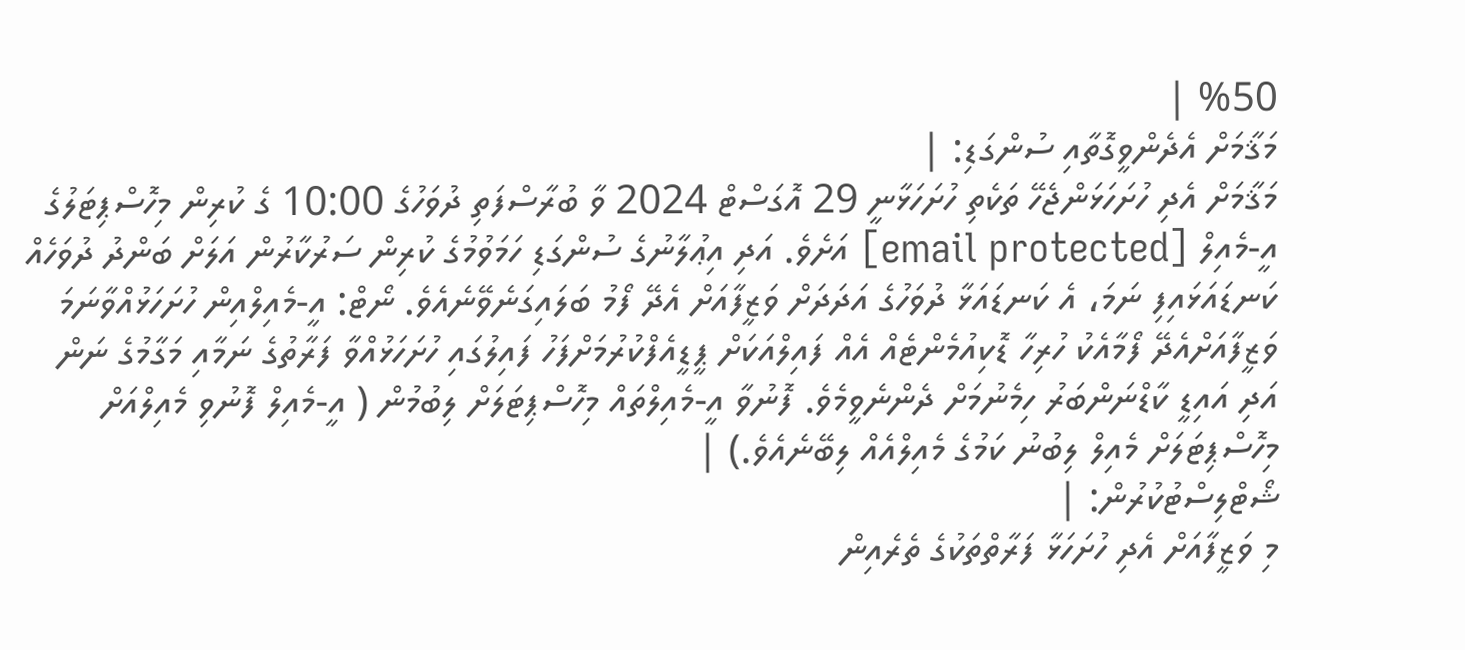%50 |
މަޤާމަށް އެދެންވީގޮތާއި ސުންގަޑި: |
މަޤާމަށް އެދި ހުށަހަޅަންޖެހޭ ތަކެތި ހުށަހަޅާނީ 29 އޮގަސްޓް 2024 ވާ ބުރާސްފަތި ދުވަހުގެ 10:00 ގެ ކުރިން މިހޮސްޕިޓަލުގެ އީ-މެއިލް [email protected] އަށެވެ. އަދި އިޢުލާނުގެ ސުންގަޑި ހަމަވުމުގެ ކުރިން ސަރުކާރުން އަލަށް ބަންދު ދުވަހެއް ކަނޑައަޅައިފި ނަމަ، އެ ކަނޑައަޅާ ދުވަހުގެ އަދަދަށް ވަޒީފާއަށް އެދޭ ފޯމު ބަލައިގަނެވޭނެއެވެ. ނޯޓް: އީ-މެއިލްއިން ހުށަހަޅުއްވާނަމަ ވަޒީފާއަށްއެދޭ ފޯމާއެކު ހުރިހާ ޑޮކިއުމެންޓެއް އެއް ފައިލްއަކަށް ޕީޑީއެފްކުރުމަށްފަހު ފައިލުގައި ހުށަހަޅުއްވާ ފަރާތުގެ ނަމާއި މަގާމުގެ ނަން އަދި އައިޑީ ކާޑްނަންބަރު ހިމެނުމަށް ދެންނެވީމެވެ. ފޮނުވާ އީ-މެއިލްތައް މިހޮސްޕިޓަލަށް ލިބުމުން ( އީ-މެއިލް ފޮނުވި މެއިލްއަށް މިހޮސްޕިޓަލަށް މެއިލް ލިބުނު ކަމުގެ މެއިލްއެއް ލިބޭނެއެވެ.) |
ޝޯޓްލިސްޓުކުރުން: |
މި ވަޒީފާއަށް އެދި ހުށަހަޅާ ފަރާތްތަކުގެ ތެރެއިން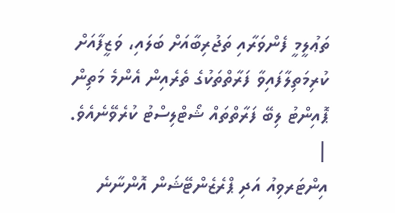ތަޢުލީމީ ފެންވަރާއި ތަޖުރިބާއަށް ބަލައި، ވަޒީފާއަށް ކުރިމަތިލާފައިވާ ފަރާތްތަކުގެ ތެރެއިން އެންމެ މަތިން ޕޮއިންޓު ލިބޭ ފަރާތްތައް ޝޯޓްލިސްޓު ކުރެވޭނެއެވެ. |
އިންޓަރވިއު އަދި ޕްރެޒެންޓޭޝަން އޮންނާނެ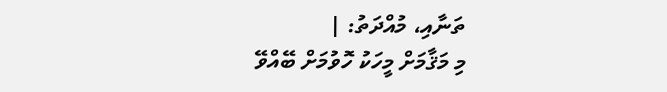ތަނާއި، މުއްދަތު: |
މި މަޤާމަށް މީހަކު ހޮވުމަށް ބޭއްވޭ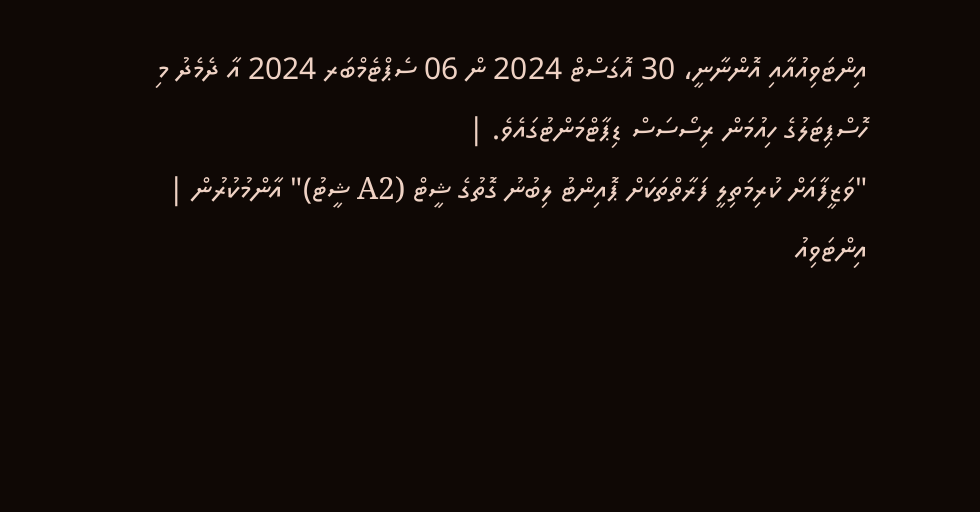އިންޓަވިއުއާއި އޮންނާނީ، 30 އޮގަސްޓް 2024 ން 06 ސެޕްޓެމްބަރ 2024 އާ ދެމެދު މި ހޮސްޕިޓަލުގެ ހިއުމަން ރިސޯސަސް ޑިޕާޓްމަންޓުގައެވެ. |
"ވަޒީފާއަށް ކުރިމަތިލީ ފަރާތްތަކަށް ޕޮއިންޓު ލިބުނު ގޮތުގެ ޝީޓް (A2 ޝީޓު)" އާންމުކުރުން |
އިންޓަވިއު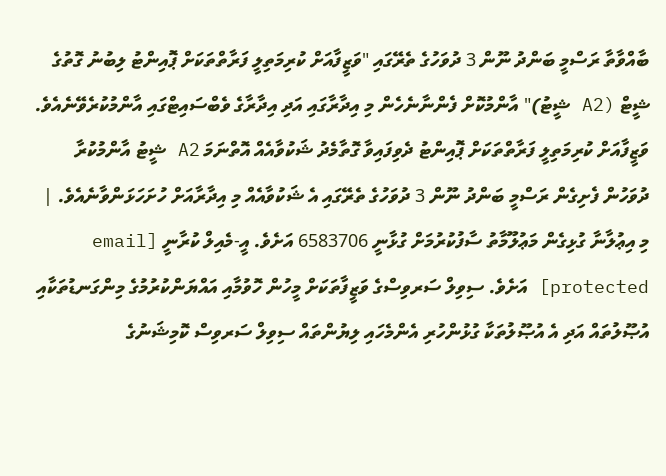ބާއްވާތާ ރަސްމީ ބަންދު ނޫން 3 ދުވަހުގެ ތެރޭގައި "ވަޒީފާއަށް ކުރިމަތިލީ ފަރާތްތަކަށް ޕޮއިންޓު ލިބުނު ގޮތުގެ ޝީޓް (A2 ޝީޓު)" އާންމުކޮށް ފެންނާނެހެން މި އިދާރާގައި އަދި އިދާރާގެ ވެބްސައިޓްގައި އާންމުކުރެވޭނެއެވެ. ވަޒީފާއަށް ކުރިމަތިލީ ފަރާތްތަކަށް ޕޮއިންޓު ދެވިފައިވާ ގޮތާމެދު ޝަކުވާއެއް އޮތްނަމަ A2 ޝީޓު އާންމުކުރާ ދުވަހުން ފެށިގެން ރަސްމީ ބަންދު ނޫން 3 ދުވަހުގެ ތެރޭގައި އެ ޝަކުވާއެއް މި އިދާރާއަށް ހުށަހަޅަންވާނެއެވެ. |
މި އިޢުލާނާ ގުޅިގެން މަޢުލޫމާތު ސާފުކުރުމަށް ގުޅާނީ 6583706 އަށެވެ. އީ-މެއިލް ކުރާނީ [email protected] އަށެވެ. ސިވިލް ސަރވިސްގެ ވަޒީފާތަކަށް މީހުން ހޮވުމާއި އައްޔަންކުރުމުގެ މިންގަނޑުތަކާއި އުޞޫލުތައް އަދި އެ އުޞޫލުތަކާ ގުޅުންހުރި އެންމެހައި ލިޔުންތައް ސިވިލް ސަރވިސް ކޮމިޝަނުގެ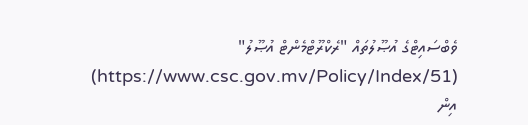ވެބްސައިޓްގެ އުޞޫލުތައް "ރެކްރޫޓްމެންޓް އުޞޫލު" (https://www.csc.gov.mv/Policy/Index/51) އިން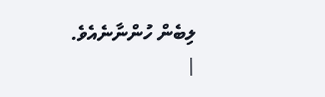ލިބެން ހުންނާނެއެވެ. |